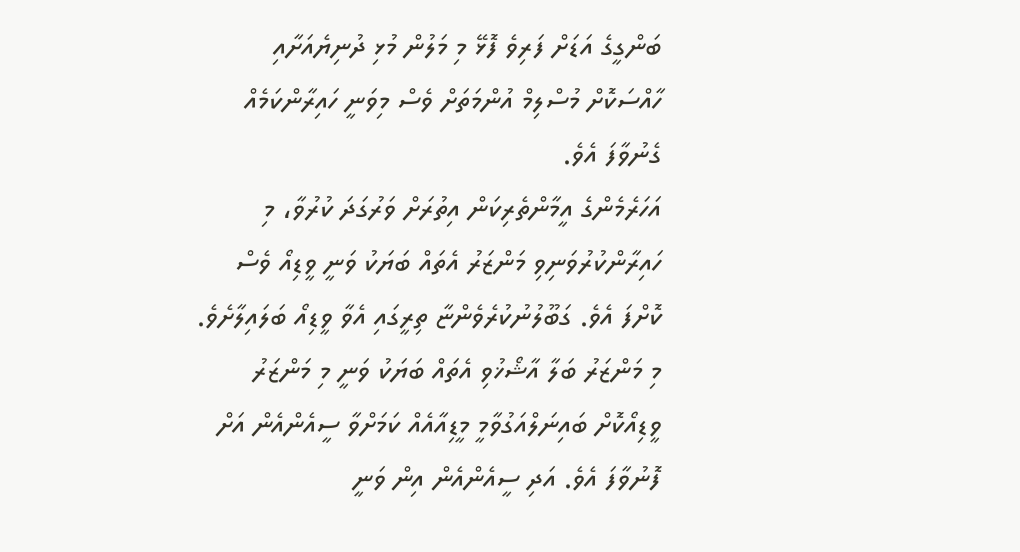ބަންގީގެ އަޑަށް ފަރިވެ ފޮޅޭ މި މަލުން މުޅި ދުނިޔެއަށާއި ހާއްސަކޮށް މުސްލިމް އުންމަތަށް ވެސް މިވަނީ ހައިރާންކަމެއް ގެނުވާފަ އެވެ.
އަހަރެމެންގެ އީމާންތެރިކަން އިތުރަށް ވަރުގަދަ ކުރުވާ، މި ހައިރާންކުރުވަނިވި މަންޒަރު އެތައް ބަޔަކު ވަނީ ވީޑިއޯ ވެސް ކޮށްފަ އެވެ. ގަބޫލުނުކުރެވެންޏާ ތިރީގައި އެވާ ވީޑިއޯ ބަލައިލާށެވެ.
މި މަންޒަރު ބަލާ އާޝޯޚުވި އެތައް ބަޔަކު ވަނީ މި މަންޒަރު ވީޑިއޯކޮށް ބައިނަލްއަގުވާމީ މީޑިއާއެއް ކަމަށްވާ ސީއެންއެން އަށް ފޮނުވާފަ އެވެ. އަދި ސީއެންއެން އިން ވަނީ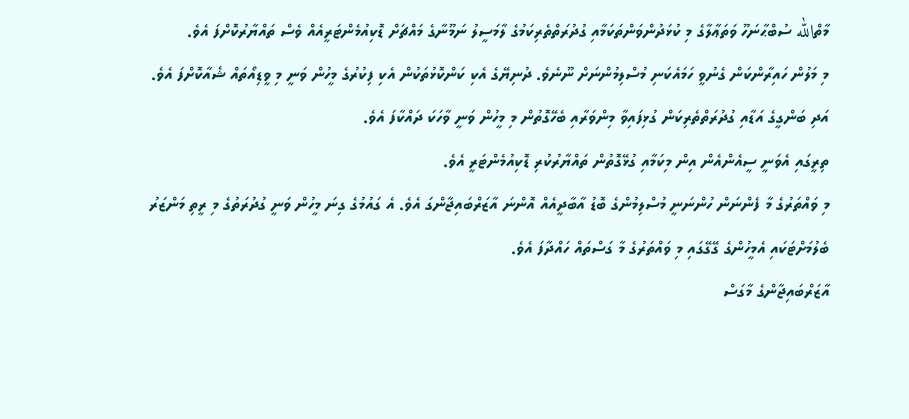މާތްالله ސުބްޙާނަހޫ ވަތަޢާލާގެ މި ކުޅަދުންވަންތަކަމާއި ގުދުރަތްތެރިކަމުގެ ލާމަސީލު ނަމޫނާގެ މައްޗަށް ޑޮކިއުމެންޓަރީއެއް ވެސް ތައްޔާރުކޮށްފަ އެވެ.
މި މަލުން ހައިރާންކަން ގެނުވީ ހަމައެކަނި މުސްލިމުންނަށް ނޫނެވެ. ދުނިޔޭގެ އެކި ކަންކޮޅުތަކުން އެކި ފިކުރުގެ މީހުން ވަނީ މި ވީޑިއޯތައް ޝެއާކޮށްފަ އެވެ. އަދި ބަންގީގެ އަޑާއި ގުދުރަތްތެރިކަން ގުޅިފައިވާ މިންވަރާއި ބެހޭގޮތުން މި މީހުން ވަނީ ވާހަކަ ދައްކާފަ އެވެ.
ތިރީގައި އެވަނީ ސީއެންއެން އިން މިކަމާއި ގުޅޭގޮތުން ތައްޔާރުކުރި ޑޮކިއުމެންޓަރީ އެވެ.
މި ވައްތަރުގެ މާ ފެންނަން ހުންނަނީ މުސްލިމުންގެ ބޮޑު އާބާދީއެއް އޮންނަ އާޒަރްބައިޖާންގަ އެވެ. އެ ގައުމުގެ ގިނަ މީހުން ވަނީ ގުދުރަތުގެ މި ރީތި މަންޒަރު ބެލުމަށްޓަކައި އެމީހުންގެ ގޭގޭގައި މި ވައްތަރުގެ މާ ގަސްތައް ހައްދާފަ އެވެ.
އާޒަރްބައިޖާންގެ މާގަސް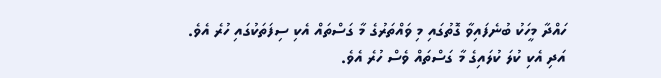ހައްދާ މީހަކު ބުނެފައިވާ ގޮތުގައި މި ވައްތަރުގެ މާ ގަސްތައް އެކި ސިފަތަކުގައި ހުރެ އެވެ. އަދި އެކި ކުލަ ކުލައިގެ މާ ގަސްތައް ވެސް ހުރެ އެވެ.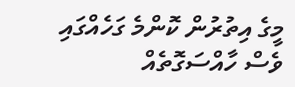މީގެ އިތުރުން ކޮންމެ ގަހެއްގައި ވެސް ހާއްސަގޮތެއް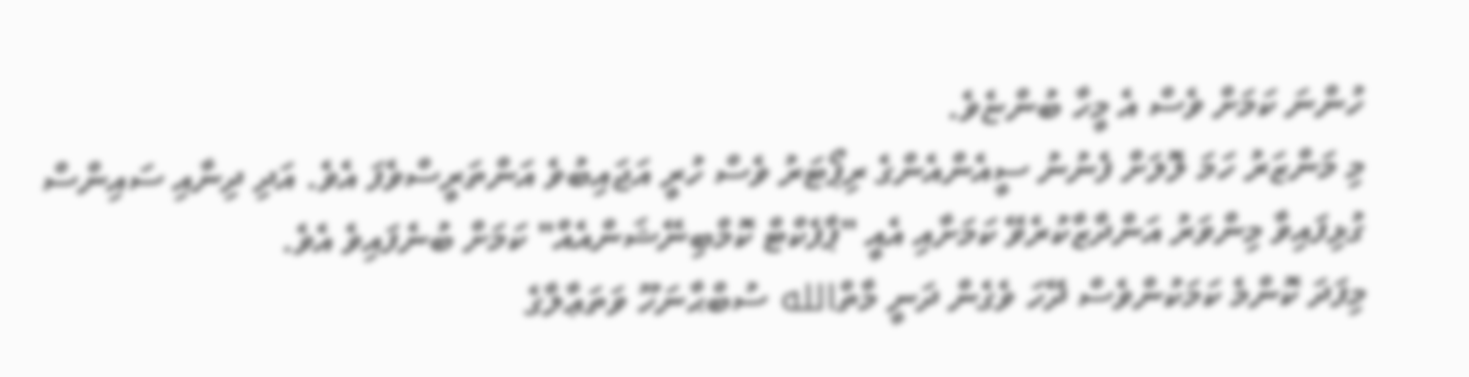ހުންނަ ކަމަށް ވެސް އެ މީހާ ބުންޏެވެ.
މި މަންޒަރު ހަމަ ލޮލަށް ފެނުނު ސީއެންއެންގެ ރިޕޯޓަރު ވެސް ހުރީ އަޖައިބުވެ އަންތަރީސްވެފަ އެވެ. އަދި ދިނާއި ސައިންސް ގުޅިފައިވާ މިންވަރު އަންދާޒާކުރެވޭ ކަމަށާއި އެއީ "ޕާފެކްޓް ކޮމްބިނޭޝަންއެއް" ކަމަށް ބުނެފައިވެ އެވެ.
މިފަދަ ކޮންމެ ކަމަކުންވެސް ދޭހަ ވެގެން ދަނީ މާތްالله ސުބްޙާނަހޫ ވަތަޢާލާގެ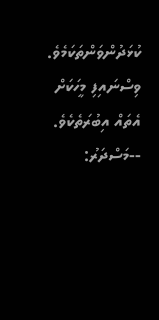ކުޅަދުންވަންތަކަމެވެ. ވިސްނައިފި މީހަކަށް އެތައް އިބުރަތެކެވެ. --މަސްދަރު: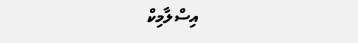އިސްލާމިކް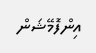އިންފޮމޭޝަން